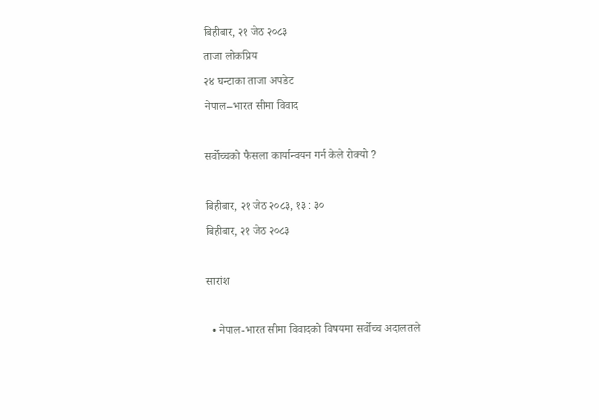बिहीबार, २१ जेठ २०८३
ताजा लोकप्रिय
२४ घन्टाका ताजा अपडेट
नेपाल–भारत सीमा विवाद

सर्वोच्चको फैसला कार्यान्वयन गर्न केले रोक्यो ?

बिहीबार, २१ जेठ २०८३, १३ : ३०
बिहीबार, २१ जेठ २०८३

सारांश

  • नेपाल-भारत सीमा विवादको विषयमा सर्वोच्च अदालतले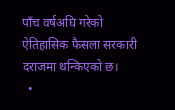पाँच वर्षअघि गरेको ऐतिहासिक फैसला सरकारी दराजमा थन्किएको छ।
  •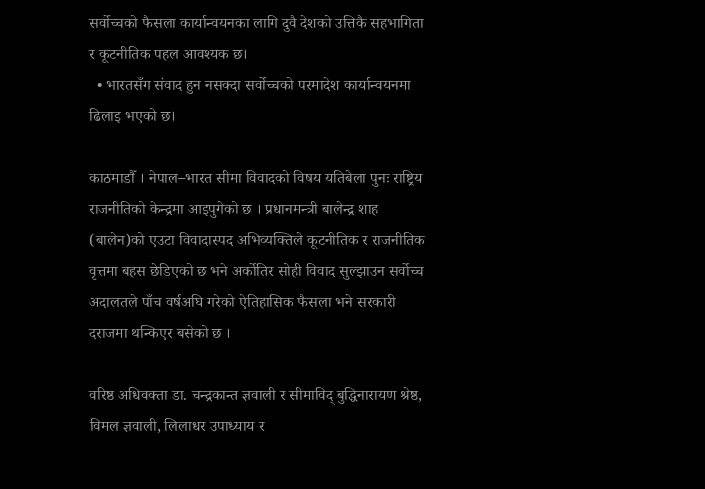सर्वोच्चको फैसला कार्यान्वयनका लागि दुवै देशको उत्तिकै सहभागिता र कूटनीतिक पहल आवश्यक छ।
  • भारतसँग संवाद हुन नसक्दा सर्वोच्चको परमादेश कार्यान्वयनमा ढिलाइ भएको छ।

काठमाडौँ । नेपाल–भारत सीमा विवादको विषय यतिबेला पुनः राष्ट्रिय राजनीतिको केन्द्रमा आइपुगेको छ । प्रधानमन्त्री बालेन्द्र शाह (बालेन)को एउटा विवादास्पद अभिव्यक्तिले कूटनीतिक र राजनीतिक वृत्तमा बहस छेडिएको छ भने अर्कोतिर सोही विवाद सुल्झाउन सर्वोच्च अदालतले पाँच वर्षअघि गरेको ऐतिहासिक फैसला भने सरकारी दराजमा थन्किएर बसेको छ ।

वरिष्ठ अधिवक्ता डा. चन्द्रकान्त ज्ञवाली र सीमाविद् बुद्धिनारायण श्रेष्ठ, विमल ज्ञवाली, लिलाधर उपाध्याय र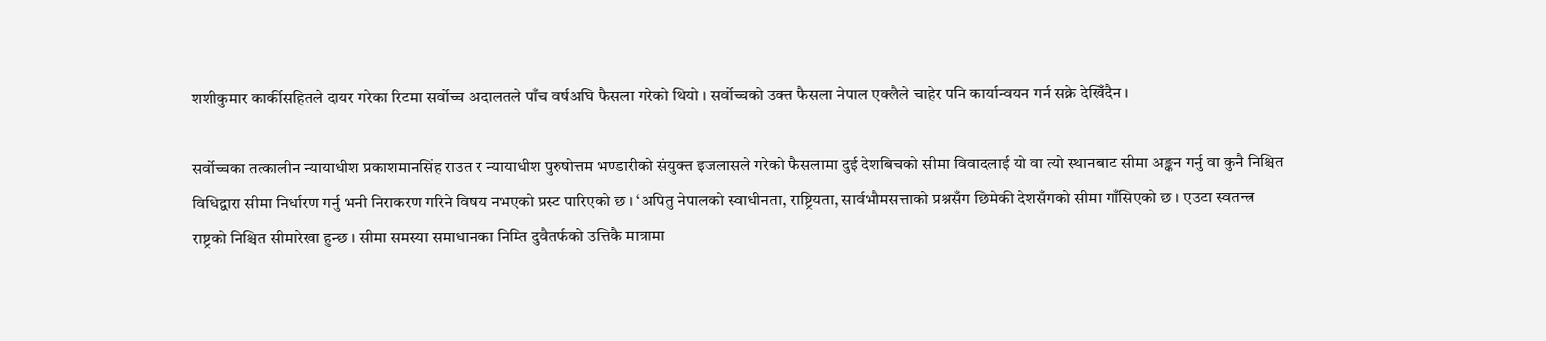शशीकुमार कार्कीसहितले दायर गरेका रिटमा सर्वोच्च अदालतले पाँच वर्षअघि फैसला गरेको थियो । सर्वोच्चको उक्त फैसला नेपाल एक्लैले चाहेर पनि कार्यान्वयन गर्न सक्ने देखिँदैन ।

सर्वोच्चका तत्कालीन न्यायाधीश प्रकाशमानसिंह राउत र न्यायाधीश पुरुषोत्तम भण्डारीको संयुक्त इजलासले गरेको फैसलामा दुई देशबिचको सीमा विवादलाई यो वा त्यो स्थानबाट सीमा अङ्कन गर्नु वा कुनै निश्चित विधिद्वारा सीमा निर्धारण गर्नु भनी निराकरण गरिने विषय नभएको प्रस्ट पारिएको छ । ‘अपितु नेपालको स्वाधीनता, राष्ट्रियता, सार्वभौमसत्ताको प्रश्नसँग छिमेकी देशसँगको सीमा गाँसिएको छ । एउटा स्वतन्त्र राष्ट्रको निश्चित सीमारेखा हुन्छ । सीमा समस्या समाधानका निम्ति दुवैतर्फको उत्तिकै मात्रामा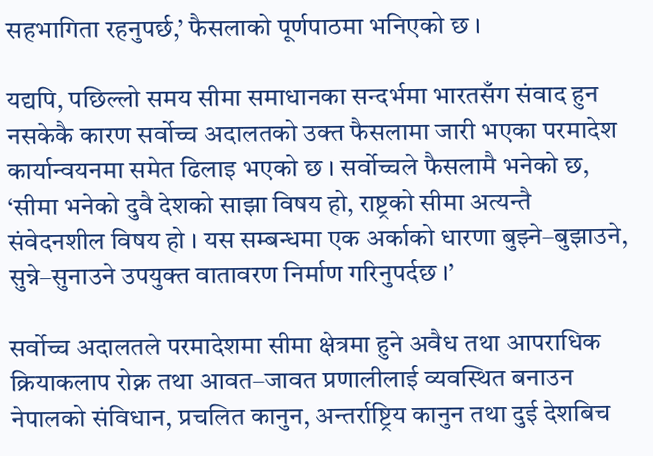सहभागिता रहनुपर्छ,’ फैसलाको पूर्णपाठमा भनिएको छ ।

यद्यपि, पछिल्लो समय सीमा समाधानका सन्दर्भमा भारतसँग संवाद हुन नसकेकै कारण सर्वोच्च अदालतको उक्त फैसलामा जारी भएका परमादेश कार्यान्वयनमा समेत ढिलाइ भएको छ । सर्वोच्चले फैसलामै भनेको छ, ‘सीमा भनेको दुवै देशको साझा विषय हो, राष्ट्रको सीमा अत्यन्तै संवेदनशील विषय हो । यस सम्बन्धमा एक अर्काको धारणा बुझ्ने–बुझाउने, सुन्ने–सुनाउने उपयुक्त वातावरण निर्माण गरिनुपर्दछ ।’

सर्वोच्च अदालतले परमादेशमा सीमा क्षेत्रमा हुने अवैध तथा आपराधिक क्रियाकलाप रोक्न तथा आवत–जावत प्रणालीलाई व्यवस्थित बनाउन नेपालको संविधान, प्रचलित कानुन, अन्तर्राष्ट्रिय कानुन तथा दुई देशबिच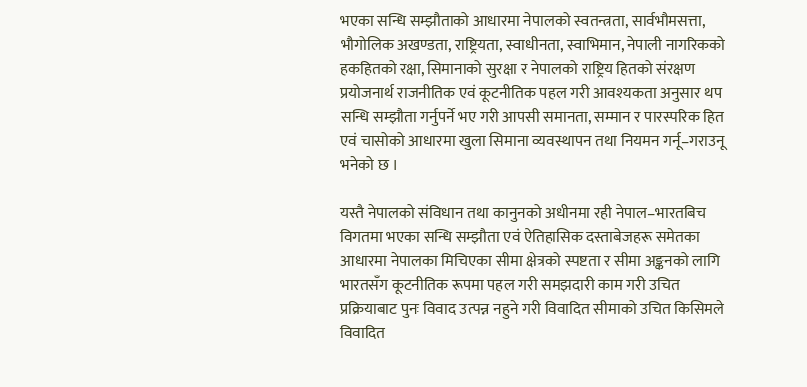भएका सन्धि सम्झौताको आधारमा नेपालको स्वतन्त्रता, सार्वभौमसत्ता, भौगोलिक अखण्डता, राष्ट्रियता, स्वाधीनता, स्वाभिमान, नेपाली नागरिकको हकहितको रक्षा, सिमानाको सुरक्षा र नेपालको राष्ट्रिय हितको संरक्षण प्रयोजनार्थ राजनीतिक एवं कूटनीतिक पहल गरी आवश्यकता अनुसार थप सन्धि सम्झौता गर्नुपर्ने भए गरी आपसी समानता, सम्मान र पारस्परिक हित एवं चासोको आधारमा खुला सिमाना व्यवस्थापन तथा नियमन गर्नू–गराउनू भनेको छ ।

यस्तै नेपालको संविधान तथा कानुनको अधीनमा रही नेपाल–भारतबिच विगतमा भएका सन्धि सम्झौता एवं ऐतिहासिक दस्ताबेजहरू समेतका आधारमा नेपालका मिचिएका सीमा क्षेत्रको स्पष्टता र सीमा अङ्कनको लागि भारतसँग कूटनीतिक रूपमा पहल गरी समझदारी काम गरी उचित प्रक्रियाबाट पुनः विवाद उत्पन्न नहुने गरी विवादित सीमाको उचित किसिमले विवादित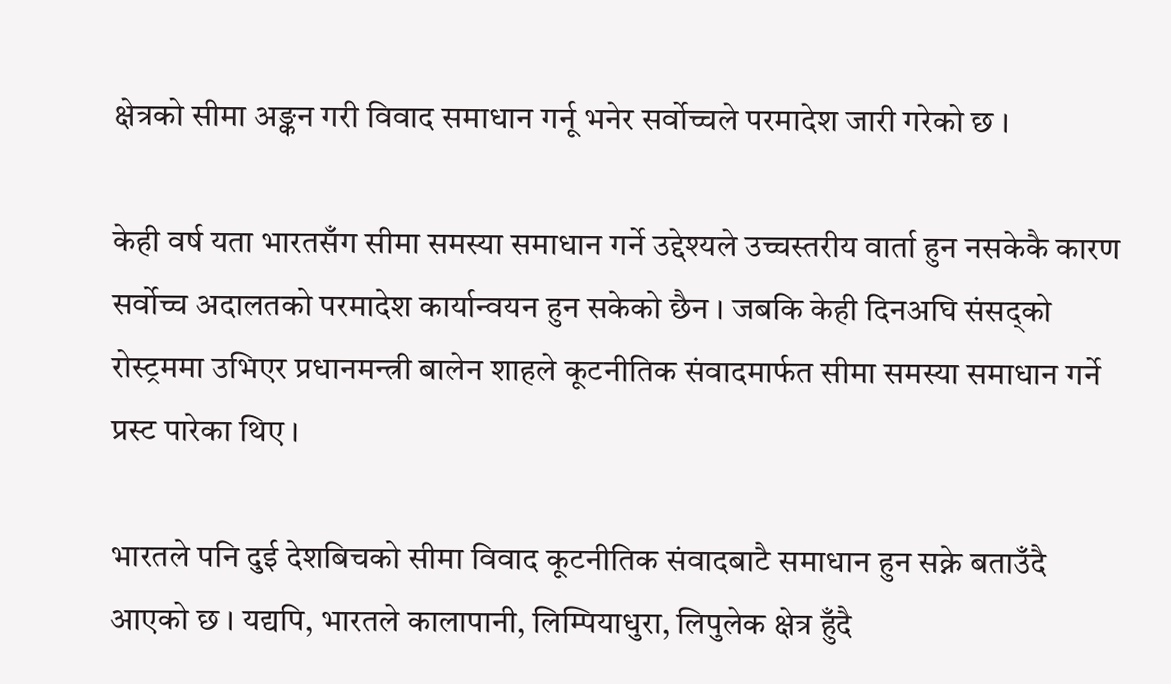क्षेत्रको सीमा अङ्कन गरी विवाद समाधान गर्नू भनेर सर्वोच्चले परमादेश जारी गरेको छ ।

केही वर्ष यता भारतसँग सीमा समस्या समाधान गर्ने उद्देश्यले उच्चस्तरीय वार्ता हुन नसकेकै कारण सर्वोच्च अदालतको परमादेश कार्यान्वयन हुन सकेको छैन । जबकि केही दिनअघि संसद्को रोस्ट्रममा उभिएर प्रधानमन्त्री बालेन शाहले कूटनीतिक संवादमार्फत सीमा समस्या समाधान गर्ने प्रस्ट पारेका थिए ।

भारतले पनि दुई देशबिचको सीमा विवाद कूटनीतिक संवादबाटै समाधान हुन सक्ने बताउँदै आएको छ । यद्यपि, भारतले कालापानी, लिम्पियाधुरा, लिपुलेक क्षेत्र हुँदै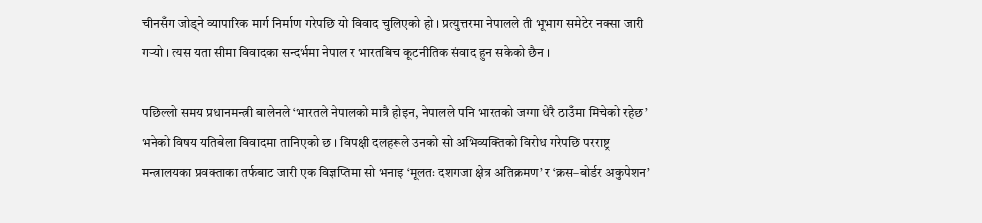चीनसँग जोड्ने व्यापारिक मार्ग निर्माण गरेपछि यो विवाद चुलिएको हो । प्रत्युत्तरमा नेपालले ती भूभाग समेटेर नक्सा जारी गर्‍यो । त्यस यता सीमा विवादका सन्दर्भमा नेपाल र भारतबिच कूटनीतिक संवाद हुन सकेको छैन ।

पछिल्लो समय प्रधानमन्त्री बालेनले ‘भारतले नेपालको मात्रै होइन, नेपालले पनि भारतको जग्गा धेरै ठाउँमा मिचेको रहेछ’ भनेको विषय यतिबेला विवादमा तानिएको छ । विपक्षी दलहरूले उनको सो अभिव्यक्तिको विरोध गरेपछि परराष्ट्र मन्त्रालयका प्रवक्ताका तर्फबाट जारी एक विज्ञप्तिमा सो भनाइ ‘मूलतः दशगजा क्षेत्र अतिक्रमण’ र ‘क्रस–बोर्डर अकुपेशन’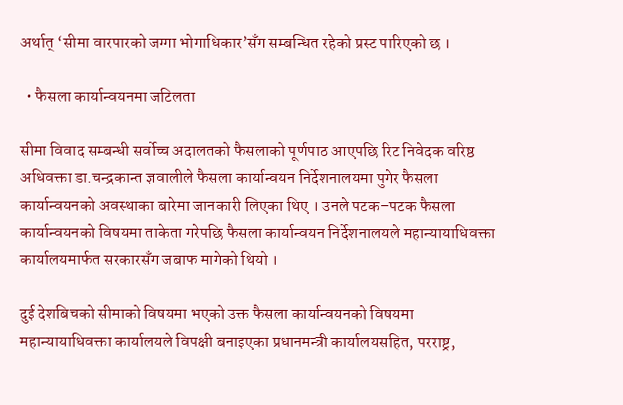अर्थात् ‘सीमा वारपारको जग्गा भोगाधिकार’सँग सम्बन्धित रहेको प्रस्ट पारिएको छ ।

  • फैसला कार्यान्वयनमा जटिलता

सीमा विवाद सम्बन्धी सर्वोच्च अदालतको फैसलाको पूर्णपाठ आएपछि रिट निवेदक वरिष्ठ अधिवक्ता डा.चन्द्रकान्त ज्ञवालीले फैसला कार्यान्वयन निर्देशनालयमा पुगेर फैसला कार्यान्वयनको अवस्थाका बारेमा जानकारी लिएका थिए । उनले पटक–पटक फैसला कार्यान्वयनको विषयमा ताकेता गरेपछि फैसला कार्यान्वयन निर्देशनालयले महान्यायाधिवक्ता कार्यालयमार्फत सरकारसँग जबाफ मागेको थियो ।

दुई देशबिचको सीमाको विषयमा भएको उक्त फैसला कार्यान्वयनको विषयमा महान्यायाधिवक्ता कार्यालयले विपक्षी बनाइएका प्रधानमन्त्री कार्यालयसहित, परराष्ट्र,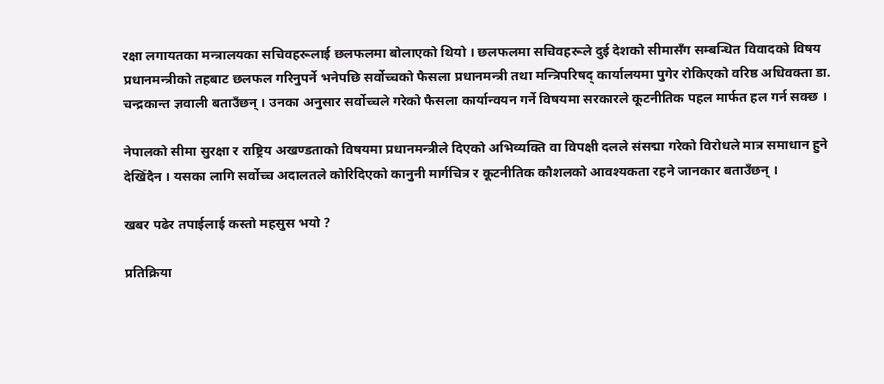रक्षा लगायतका मन्त्रालयका सचिवहरूलाई छलफलमा बोलाएको थियो । छलफलमा सचिवहरूले दुई देशको सीमासँग सम्बन्धित विवादको विषय प्रधानमन्त्रीको तहबाट छलफल गरिनुपर्ने भनेपछि सर्वोच्चको फैसला प्रधानमन्त्री तथा मन्त्रिपरिषद् कार्यालयमा पुगेर रोकिएको वरिष्ठ अधिवक्ता डा. चन्द्रकान्त ज्ञवाली बताउँछन् । उनका अनुसार सर्वोच्चले गरेको फैसला कार्यान्वयन गर्ने विषयमा सरकारले कूटनीतिक पहल मार्फत हल गर्न सक्छ ।

नेपालको सीमा सुरक्षा र राष्ट्रिय अखण्डताको विषयमा प्रधानमन्त्रीले दिएको अभिव्यक्ति वा विपक्षी दलले संसद्मा गरेको विरोधले मात्र समाधान हुने देखिँदैन । यसका लागि सर्वोच्च अदालतले कोरिदिएको कानुनी मार्गचित्र र कूटनीतिक कौशलको आवश्यकता रहने जानकार बताउँछन् ।

खबर पढेर तपाईलाई कस्तो महसुस भयो ?

प्रतिक्रिया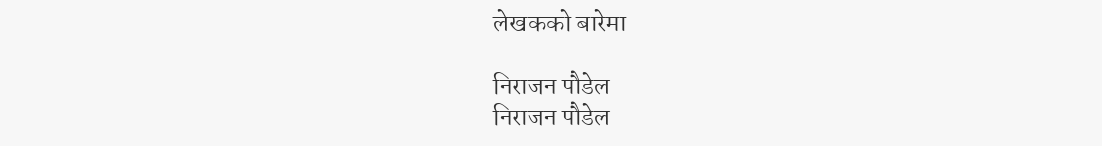लेखकको बारेमा

निराजन पौडेल
निराजन पौडेल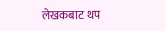लेखकबाट थप